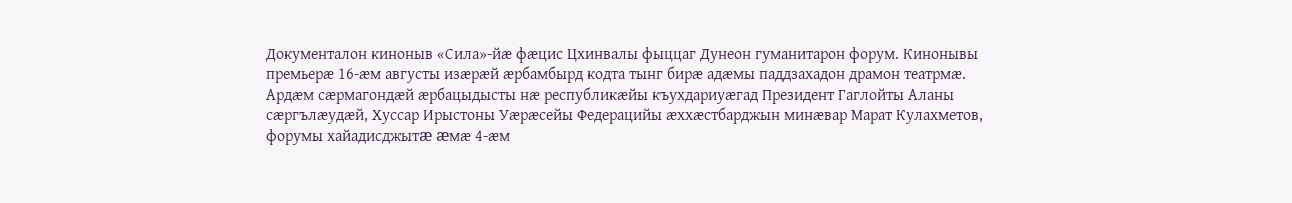Документалон киноныв «Сила»-йæ фæцис Цхинвалы фыццаг Дунеон гуманитарон форум. Кинонывы премьерæ 16-æм августы изæрæй æрбамбырд кодта тынг бирæ адæмы паддзахадон драмон театрмæ. Ардæм сæрмагондæй æрбацыдысты нæ республикæйы къухдариуæгад Президент Гаглойты Аланы сæргълæудæй, Хуссар Ирыстоны Уæрæсейы Федерацийы æххæстбарджын минæвар Марат Кулахметов, форумы хайадисджытæ æмæ 4-æм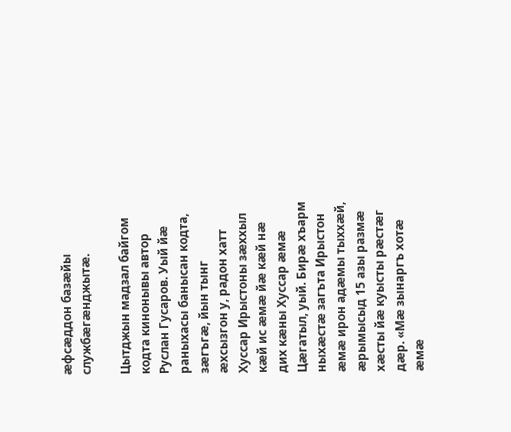æфсæддон базæйы службæгæнджытæ.

Цытджын мадзал байгом кодта кинонывы автор Руслан Гусаров. Уый йæ раныхасы банысан кодта, зæгъгæ, йын тынг æхсызгон у, радон хатт Хуссар Ирыстоны зæххыл кæй ис æмæ йæ кæй нæ дих кæны Хуссар æмæ Цæгатыл, уый. Бирæ хъарм ныхæстæ загъта Ирыстон æмæ ирон адæмы тыххæй, æрымысыд 15 азы размæ хæсты йæ куысты рæстæг дæр. «Мæ зынаргъ хотæ æмæ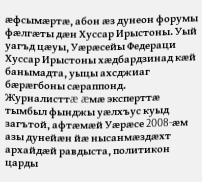æфсымæртæ, абон æз дунеон форумы фæлгæты дæн Хуссар Ирыстоны. Уый уагъд цæуы, Уæрæсейы Федераци Хуссар Ирыстоны хæдбардзинад кæй банымадта, уыцы ахсджиаг бæрæгбоны сæраппонд. Журналисттæ æмæ эксперттæ тымбыл фынджы уæлхъус куыд загътой, афтæмæй Уæрæсе 2008-æм азы дунейæн йæ нысанмæздæхт архайдæй равдыста, политикон царды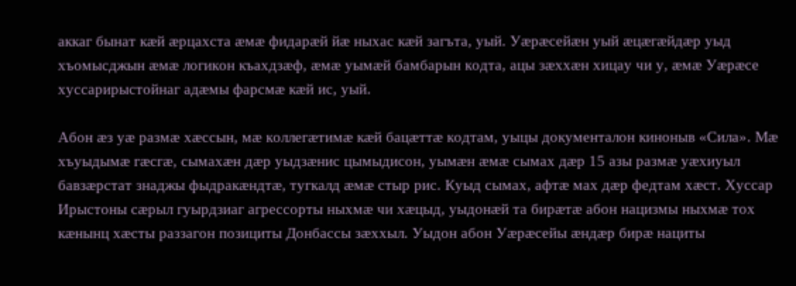аккаг бынат кæй æрцахста æмæ фидарæй йæ ныхас кæй загъта, уый. Уæрæсейæн уый æцæгæйдæр уыд хъомысджын æмæ логикон къахдзæф, æмæ уымæй бамбарын кодта, ацы зæххæн хицау чи у, æмæ Уæрæсе хуссарирыстойнаг адæмы фарсмæ кæй ис, уый.

Абон æз уæ размæ хæссын, мæ коллегæтимæ кæй бацæттæ кодтам, уыцы документалон киноныв «Сила». Мæ хъуыдымæ гæсгæ, сымахæн дæр уыдзæнис цымыдисон, уымæн æмæ сымах дæр 15 азы размæ уæхиуыл бавзæрстат знаджы фыдракæндтæ, тугкалд æмæ стыр рис. Куыд сымах, афтæ мах дæр федтам хæст. Хуссар Ирыстоны сæрыл гуырдзиаг агрессорты ныхмæ чи хæцыд, уыдонæй та бирæтæ абон нацизмы ныхмæ тох кæнынц хæсты раззагон позициты Донбассы зæххыл. Уыдон абон Уæрæсейы æндæр бирæ нациты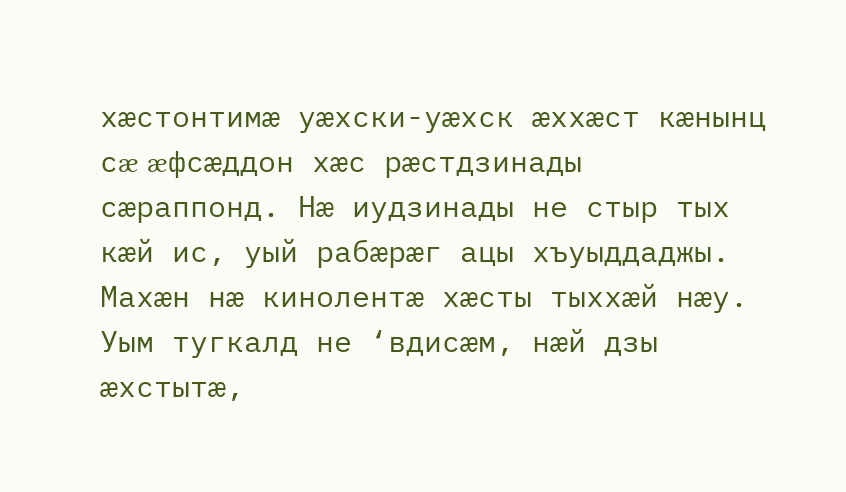хæстонтимæ уæхски-уæхск æххæст кæнынц сæ æфсæддон хæс рæстдзинады сæраппонд. Нæ иудзинады не стыр тых кæй ис, уый рабæрæг ацы хъуыддаджы. Махæн нæ кинолентæ хæсты тыххæй нæу. Уым тугкалд не ‘вдисæм, нæй дзы æхстытæ,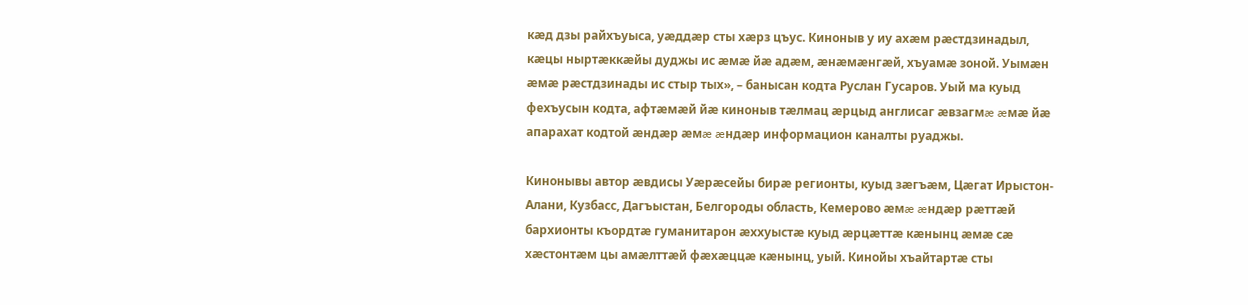кæд дзы райхъуыса, уæддæр сты хæрз цъус. Киноныв у иу ахæм рæстдзинадыл, кæцы ныртæккæйы дуджы ис æмæ йæ адæм, æнæмæнгæй, хъуамæ зоной. Уымæн æмæ рæстдзинады ис стыр тых», – банысан кодта Руслан Гусаров. Уый ма куыд фехъусын кодта, афтæмæй йæ киноныв тæлмац æрцыд англисаг æвзагмæ æмæ йæ апарахат кодтой æндæр æмæ æндæр информацион каналты руаджы.

Кинонывы автор æвдисы Уæрæсейы бирæ регионты, куыд зæгъæм, Цæгат Ирыстон-Алани, Кузбасс, Дагъыстан, Белгороды область, Кемерово æмæ æндæр рæттæй бархионты къордтæ гуманитарон æххуыстæ куыд æрцæттæ кæнынц æмæ сæ хæстонтæм цы амæлттæй фæхæццæ кæнынц, уый. Кинойы хъайтартæ сты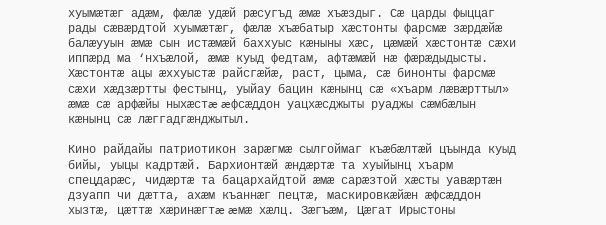хуымæтæг адæм, фæлæ удæй рæсугъд æмæ хъæздыг. Сæ царды фыццаг рады сæвæрдтой хуымæтæг, фæлæ хъæбатыр хæстонты фарсмæ зæрдæйæ балæууын æмæ сын истæмæй баххуыс кæныны хæс, цæмæй хæстонтæ сæхи иппæрд ма ‘нхъæлой, æмæ куыд федтам, афтæмæй нæ фæрæдыдысты. Хæстонтæ ацы æххуыстæ райсгæйæ, раст, цыма, сæ бинонты фарсмæ сæхи хæдзæртты фестынц, уыйау бацин кæнынц сæ «хъарм лæвæрттыл» æмæ сæ арфæйы ныхæстæ æфсæддон уацхæсджыты руаджы сæмбæлын кæнынц сæ лæггадгæнджытыл.

Кино райдайы патриотикон зарæгмæ сылгоймаг къæбæлтæй цъында куыд бийы, уыцы кадртæй. Бархионтæй æндæртæ та хуыйынц хъарм спецдарæс, чидæртæ та бацархайдтой æмæ сарæзтой хæсты уавæртæн дзуапп чи дæтта, ахæм къаннæг пецтæ, маскировкæйæн æфсæддон хызтæ, цæттæ хæринæгтæ æмæ хæлц. Зæгъæм, Цæгат Ирыстоны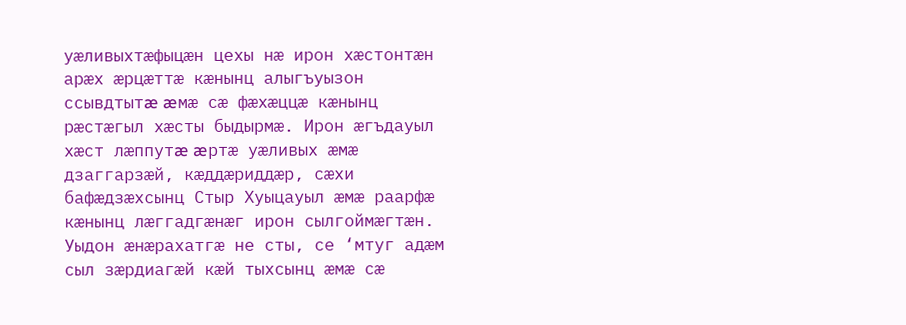уæливыхтæфыцæн цехы нæ ирон хæстонтæн арæх æрцæттæ кæнынц алыгъуызон ссывдтытæ æмæ сæ фæхæццæ кæнынц рæстæгыл хæсты быдырмæ. Ирон æгъдауыл хæст лæппутæ æртæ уæливых æмæ дзаггарзæй, кæддæриддæр, сæхи бафæдзæхсынц Стыр Хуыцауыл æмæ раарфæ кæнынц лæггадгæнæг ирон сылгоймæгтæн. Уыдон æнæрахатгæ не сты, се ‘мтуг адæм сыл зæрдиагæй кæй тыхсынц æмæ сæ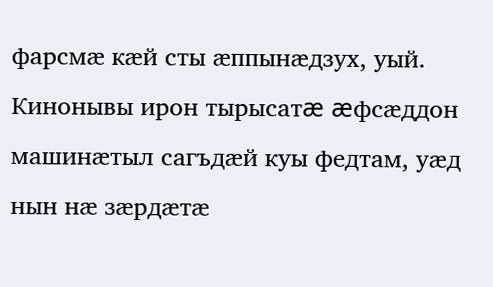фарсмæ кæй сты æппынæдзух, уый. Кинонывы ирон тырысатæ æфсæддон машинæтыл сагъдæй куы федтам, уæд нын нæ зæрдæтæ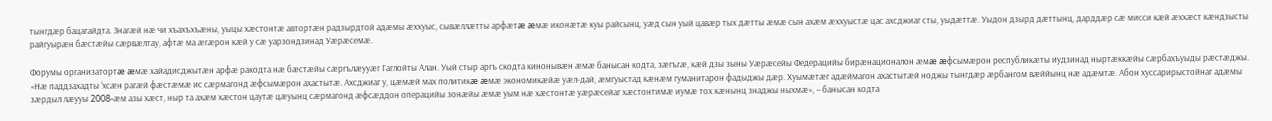тынгдæр бацагайдта. Знагæй нæ чи хъахъхъæны, уыцы хæстонтæ автортæн радзырдтой адæмы æххуыс, сывæллæтты арфæтæ æмæ иконæтæ куы райсынц, уæд сын уый цавæр тых дæтты æмæ сын ахæм æххуыстæ цас ахсджиаг сты, уыдæттæ. Уыдон дзырд дæттынц, дарддæр сæ мисси кæй æххæст кæндзысты райгуырæн бæстæйы сæрвæлтау, афтæ ма æгæрон кæй у сæ уарзондзинад Уæрæсемæ.

Форумы организатортæ æмæ хайадисджытæн арфæ ракодта нæ бæстæйы сæргълæууæг Гаглойты Алан. Уый стыр аргъ скодта кинонывæн æмæ банысан кодта, зæгъгæ, кæй дзы зыны Уæрæсейы Федерацийы бирæнационалон æмæ æфсымæрон республикæты иудзинад ныртæккæйы сæрбахъуыды рæстæджы. «Нæ паддзахадты ‘хсæн рагæй фæстæмæ ис сæрмагонд æфсымæрон ахастытæ. Ахсджиаг у, цæмæй мах политикæ æмæ экономикæйæ уæл-дай, æмгуыстад кæнæм гуманитарон фадыджы дæр. Хуымæтæг адæймагон ахастытæй ноджы тынгдæр æрбангом вæййынц нæ адæмтæ. Абон хуссарирыстойнаг адæмы зæрдыл лæууы 2008-æм азы хæст, ныр та ахæм хæстон цаутæ цæуынц сæрмагонд æфсæддон операцийы зонæйы æмæ уым нæ хæстонтæ уæрæсейаг хæстонтимæ иумæ тох кæнынц знаджы ныхмæ», – банысан кодта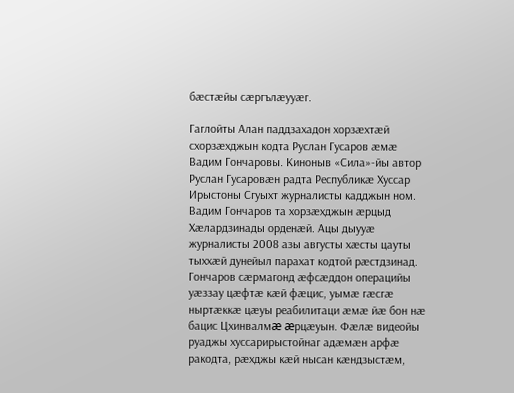бæстæйы сæргълæууæг.

Гаглойты Алан паддзахадон хорзæхтæй схорзæхджын кодта Руслан Гусаров æмæ Вадим Гончаровы. Киноныв «Сила»-йы автор Руслан Гусаровæн радта Республикæ Хуссар Ирыстоны Сгуыхт журналисты кадджын ном. Вадим Гончаров та хорзæхджын æрцыд Хæлардзинады орденæй. Ацы дыууæ журналисты 2008 азы августы хæсты цауты тыххæй дунейыл парахат кодтой рæстдзинад. Гончаров сæрмагонд æфсæддон операцийы уæззау цæфтæ кæй фæцис, уымæ гæсгæ ныртæккæ цæуы реабилитаци æмæ йæ бон нæ бацис Цхинвалмæ æрцæуын. Фæлæ видеойы руаджы хуссарирыстойнаг адæмæн арфæ ракодта, рæхджы кæй нысан кæндзыстæм,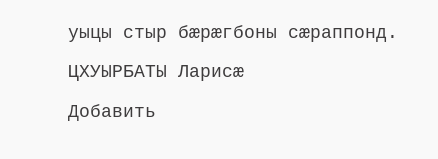уыцы стыр бæрæгбоны сæраппонд.

ЦХУЫРБАТЫ Ларисæ

Добавить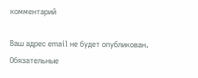комментарий

Ваш адрес email не будет опубликован. Обязательные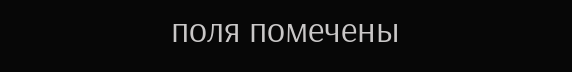поля помечены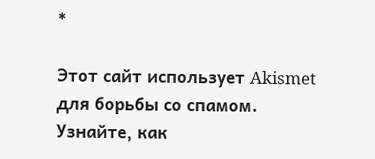*

Этот сайт использует Akismet для борьбы со спамом. Узнайте, как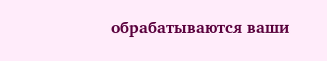обрабатываются ваши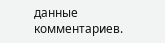данные комментариев.